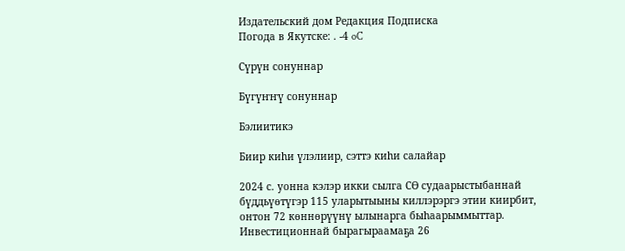Издательский дом Редакция Подписка
Погода в Якутске: . -4 oC

Сүрүн сонуннар

Бүгүҥҥү сонуннар

Бэлиитикэ

Биир киһи үлэлиир, сэттэ киһи салайар

2024 с. уонна кэлэр икки сылга СӨ судаарыстыбаннай бүддьүөтүгэр 115 уларытыыны киллэрэргэ этии киирбит, онтон 72 көннөрүүнү ылынарга быһаарыммыттар. Инвестиционнай бырагыраамаҕа 26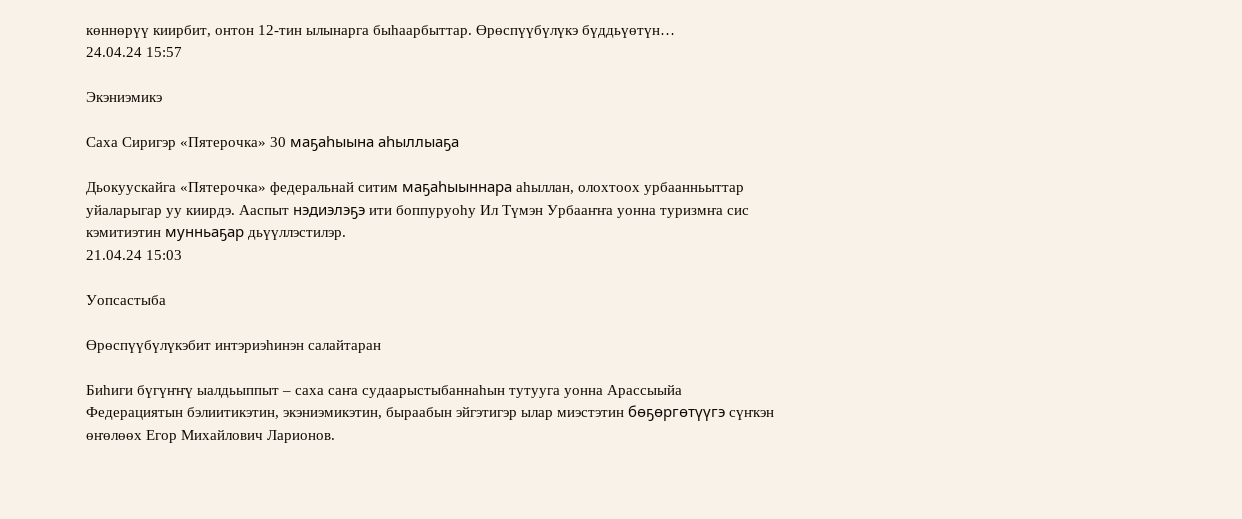көннөрүү киирбит, онтон 12-тин ылынарга быһаарбыттар. Өрөспүүбүлүкэ бүддьүөтүн…
24.04.24 15:57

Экэниэмикэ

Саха Сиригэр «Пятерочка» 30 маҕаһыына аһыллыаҕа

Дьокуускайга «Пятерочка» федеральнай ситим маҕаһыыннара аһыллан, олохтоох урбаанньыттар уйаларыгар уу киирдэ. Ааспыт нэдиэлэҕэ ити боппуруоһу Ил Түмэн Урбааҥҥа уонна туризмҥа сис кэмитиэтин мунньаҕар дьүүллэстилэр.
21.04.24 15:03

Уопсастыба

Өрөспүүбүлүкэбит интэриэһинэн салайтаран

Биһиги бүгүҥҥү ыалдьыппыт – саха саҥа судаарыстыбаннаһын тутууга уонна Арассыыйа Федерациятын бэлиитикэтин, экэниэмикэтин, быраабын эйгэтигэр ылар миэстэтин бөҕөргөтүүгэ сүҥкэн өҥөлөөх Егор Михайлович Ларионов.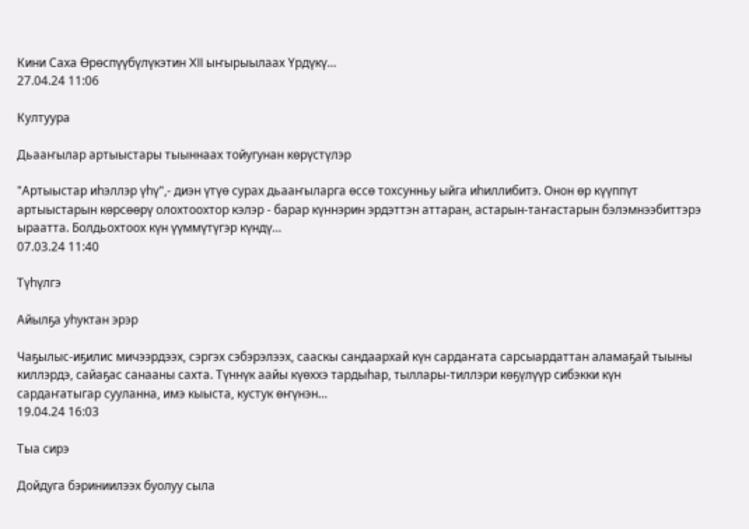Кини Саха Өрөспүүбүлүкэтин XII ыҥырыылаах Үрдүкү…
27.04.24 11:06

Култуура

Дьааҥылар артыыстары тыыннаах тойугунан көрүстүлэр

"Артыыстар иhэллэр үhү",- диэн үтүө сурах дьааҥыларга өссө тохсунньу ыйга иhиллибитэ. Онон өр күүппүт артыыстарын көрсөөрү олохтоохтор кэлэр - барар күннэрин эрдэттэн аттаран, астарын-таҥастарын бэлэмнээбиттэрэ ыраатта. Болдьохтоох күн үүммүтүгэр күндү…
07.03.24 11:40

Түһүлгэ

Айылҕа уһуктан эрэр

Чаҕылыс-иҕилис мичээрдээх, сэргэх сэбэрэлээх, сааскы сандаархай күн сардаҥата сарсыардаттан аламаҕай тыыны киллэрдэ, сайаҕас санааны сахта. Түннүк аайы күөххэ тардыһар, тыллары-тиллэри көҕүлүүр сибэкки күн сардаҥатыгар сууланна, имэ кыыста, кустук өҥүнэн…
19.04.24 16:03

Тыа сирэ

Дойдуга бэриниилээх буолуу сыла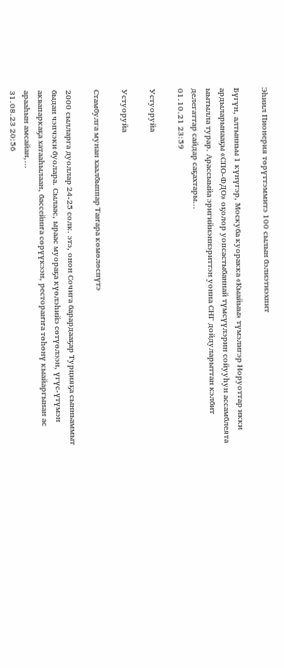Эһиил Пионерия төрүттэммитэ 100 сылын бэлиэтиэхпит

Бүгүн, алтынньы 1 күнүгэр, Москуба куоракка «Кыайыы» түмэлигэр Норуоттар икки ардыларынааҕы «СПО-ФДО» оҕолор уопсастыбаннай түмсүүлэрин сойууһун ассамблеята ыытылла турар. Арассыыйа эригийиэннэриттэн уонна СНГ дойдуларыттан кэлбит делегаттар сайдар саҕахтары…
01.10.21 23:59

Устуоруйа

Устуоруйа

Стамбулга мунан хаалбыппар Таҥара көмөлөспүтэ

2000 сылларга дуоллар 24-25 солк. этэ, онон Сочига барардааҕар Турцияҕа сынньаммыт быдан чэпчэки буолара. Сылаас, ыраас муораҕа күөлэһийэ сөтүөлээн, үгүс-үтүмэн аквапаркаҕа хатааһылаан, бассейнҥа сөрүүкээн, рестораҥҥа төһөнү кыайаргынан ас арааһын амсайан,…
31.08.23 20:56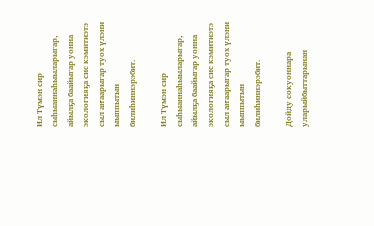Ил Түмэн сир сыһыаннаһыыларыгар, айылҕа баайыгар уонна экологияҕа сис кэмитиэтэ сыл аҥаарыгар туох үлэни ыыппытын билиһиннэрэбит.

Ил Түмэн сир сыһыаннаһыыларыгар, айылҕа баайыгар уонна экологияҕа сис кэмитиэтэ сыл аҥаарыгар туох үлэни ыыппытын билиһиннэрэбит.

Дойду сокуоннара уларыйбыттарынан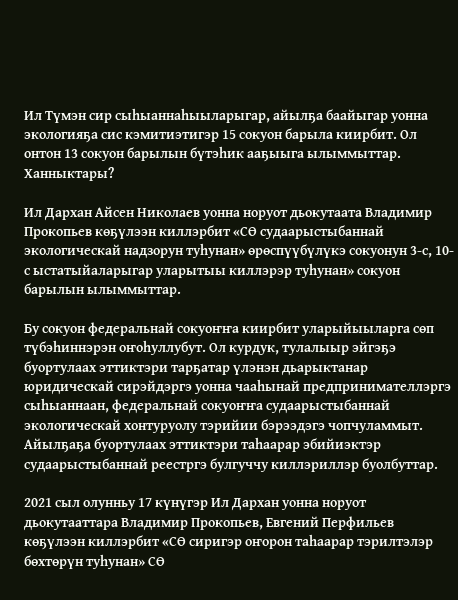Ил Түмэн сир сыһыаннаһыыларыгар, айылҕа баайыгар уонна экологияҕа сис кэмитиэтигэр 15 сокуон барыла киирбит. Ол онтон 13 сокуон барылын бүтэһик ааҕыыга ылыммыттар. Ханныктары?

Ил Дархан Айсен Николаев уонна норуот дьокутаата Владимир Прокопьев көҕүлээн киллэрбит «СӨ судаарыстыбаннай экологическай надзорун туһунан» өрөспүүбүлүкэ сокуонун 3-с, 10-с ыстатыйаларыгар уларытыы киллэрэр туһунан» сокуон барылын ылыммыттар.

Бу сокуон федеральнай сокуоҥҥа киирбит уларыйыыларга сөп түбэһиннэрэн оҥоһуллубут. Ол курдук, тулалыыр эйгэҕэ буортулаах эттиктэри тарҕатар үлэнэн дьарыктанар юридическай сирэйдэргэ уонна чааһынай предпринимателлэргэ сыһыаннаан, федеральнай сокуоҥҥа судаарыстыбаннай экологическай хонтуруолу тэрийии бэрээдэгэ чопчуламмыт. Айылҕаҕа буортулаах эттиктэри таһаарар эбийиэктэр судаарыстыбаннай реестргэ булгуччу киллэриллэр буолбуттар.

2021 сыл олунньу 17 күнүгэр Ил Дархан уонна норуот дьокутааттара Владимир Прокопьев, Евгений Перфильев көҕүлээн киллэрбит «СӨ сиригэр оҥорон таһаарар тэрилтэлэр бөхтөрүн туһунан» СӨ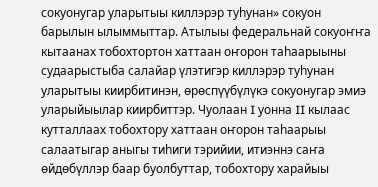сокуонугар уларытыы киллэрэр туһунан» сокуон барылын ылыммыттар. Атылыы федеральнай сокуоҥҥа кытаанах тобохтортон хаттаан оҥорон таһаарыыны судаарыстыба салайар үлэтигэр киллэрэр туһунан уларытыы киирбитинэн, өрөспүүбүлүкэ сокуонугар эмиэ уларыйыылар киирбиттэр. Чуолаан I уонна II кылаас кутталлаах тобохтору хаттаан оҥорон таһаарыы салаатыгар аныгы тиһиги тэрийии, итиэннэ саҥа өйдөбүллэр баар буолбуттар, тобохтору харайыы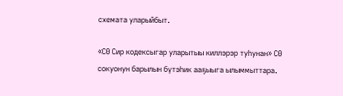схемата уларыйбыт.

«СӨ Сир кодексыгар уларытыы киллэрэр туһунан» СӨ сокуонун барылын бүтэһик ааҕыыга ылыммыттара.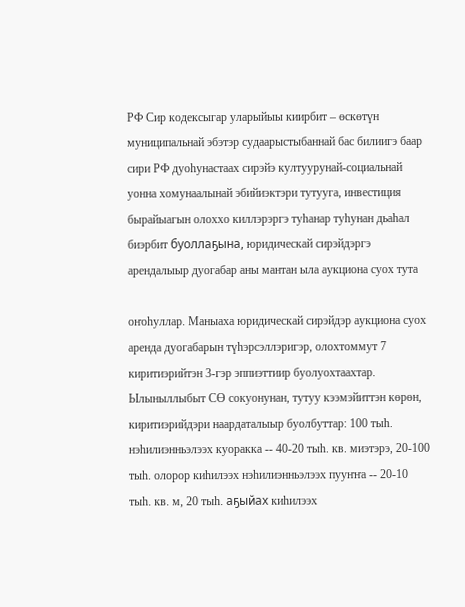РФ Сир кодексыгар уларыйыы киирбит – өскөтүн муниципальнай эбэтэр судаарыстыбаннай бас билиигэ баар сири РФ дуоһунастаах сирэйэ култуурунай-социальнай уонна хомунаалынай эбийиэктэри тутууга, инвестиция бырайыагын олоххо киллэрэргэ туһанар туһунан дьаһал биэрбит буоллаҕына, юридическай сирэйдэргэ арендалыыр дуогабар аны мантан ыла аукциона суох тута

оҥоһуллар. Маныаха юридическай сирэйдэр аукциона суох аренда дуогабарын түһэрсэллэригэр, олохтоммут 7 киритиэрийтэн 3-гэр эппиэттиир буолуохтаахтар. Ылыныллыбыт СӨ сокуонунан, тутуу кээмэйиттэн көрөн, киритиэрийдэри наардаталыыр буолбуттар: 100 тыһ. нэһилиэнньэлээх куоракка -- 40-20 тыһ. кв. миэтэрэ, 20-100 тыһ. олорор киһилээх нэһилиэнньэлээх пууҥҥа -- 20-10 тыһ. кв. м, 20 тыһ. аҕыйах киһилээх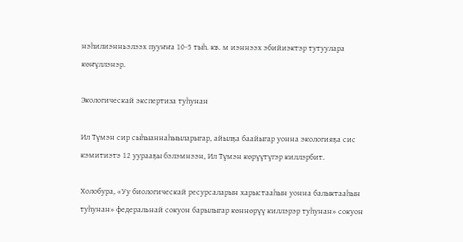нэһилиэнньэлээх пууҥҥа 10-5 тыһ. кв. м иэннээх эбийиэктэр тутуулара көҥүллэнэр.

Экологическай экспертиза туһунан

Ил Түмэн сир сыһыаннаһыыларыгар, айылҕа баайыгар уонна экологияҕа сис кэмитиэтэ 12 уурааҕы бэлэмнээн, Ил Түмэн көрүүтүгэр киллэрбит.

Холобура, «Уу биологическай ресурсаларын харыстааһын уонна балыктааһын туһунан» федеральнай сокуон барылыгар көннөрүү киллэрэр туһунан» сокуон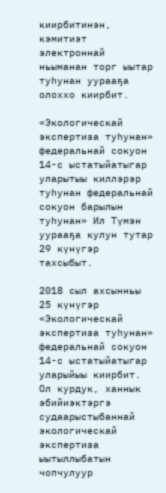киирбитинэн, кэмитиэт электроннай ньыманан торг ыытар туһунан уурааҕа олоххо киирбит.

«Экологическай экспертиза туһунан» федеральнай сокуон 14-с ыстатыйатыгар уларытыы киллэрэр туһунан федеральнай сокуон барылын туһунан» Ил Түмэн уурааҕа кулун тутар 29 күнүгэр тахсыбыт.

2018 сыл ахсынньы 25 күнүгэр «Экологическай экспертиза туһунан» федеральнай сокуон 14-с ыстатыйатыгар уларыйыы киирбит. Ол курдук, ханнык эбийиэктэргэ судаарыстыбаннай экологическай экспертиза ыытыллыбатын чопчулуур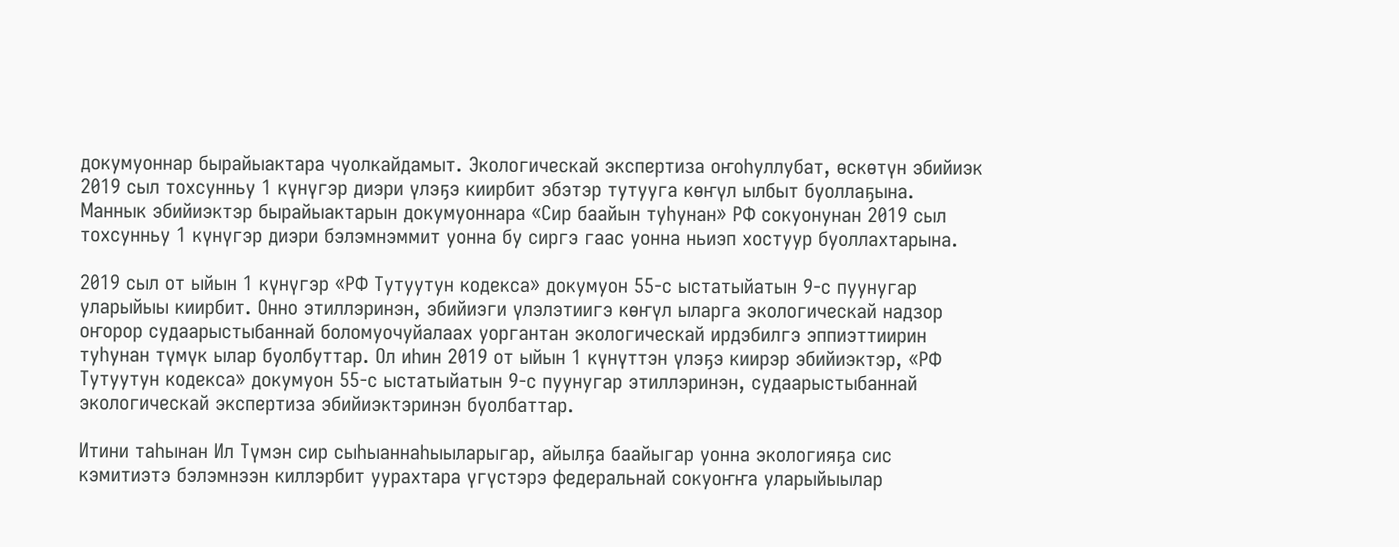докумуоннар бырайыактара чуолкайдамыт. Экологическай экспертиза оҥоһуллубат, өскөтүн эбийиэк 2019 сыл тохсунньу 1 күнүгэр диэри үлэҕэ киирбит эбэтэр тутууга көҥүл ылбыт буоллаҕына. Маннык эбийиэктэр бырайыактарын докумуоннара «Сир баайын туһунан» РФ сокуонунан 2019 сыл тохсунньу 1 күнүгэр диэри бэлэмнэммит уонна бу сиргэ гаас уонна ньиэп хостуур буоллахтарына.

2019 сыл от ыйын 1 күнүгэр «РФ Тутуутун кодекса» докумуон 55-с ыстатыйатын 9-с пуунугар уларыйыы киирбит. Онно этиллэринэн, эбийиэги үлэлэтиигэ көҥүл ыларга экологическай надзор оҥорор судаарыстыбаннай боломуочуйалаах уоргантан экологическай ирдэбилгэ эппиэттиирин туһунан түмүк ылар буолбуттар. Ол иһин 2019 от ыйын 1 күнүттэн үлэҕэ киирэр эбийиэктэр, «РФ Тутуутун кодекса» докумуон 55-с ыстатыйатын 9-с пуунугар этиллэринэн, судаарыстыбаннай экологическай экспертиза эбийиэктэринэн буолбаттар.

Итини таһынан Ил Түмэн сир сыһыаннаһыыларыгар, айылҕа баайыгар уонна экологияҕа сис кэмитиэтэ бэлэмнээн киллэрбит уурахтара үгүстэрэ федеральнай сокуоҥҥа уларыйыылар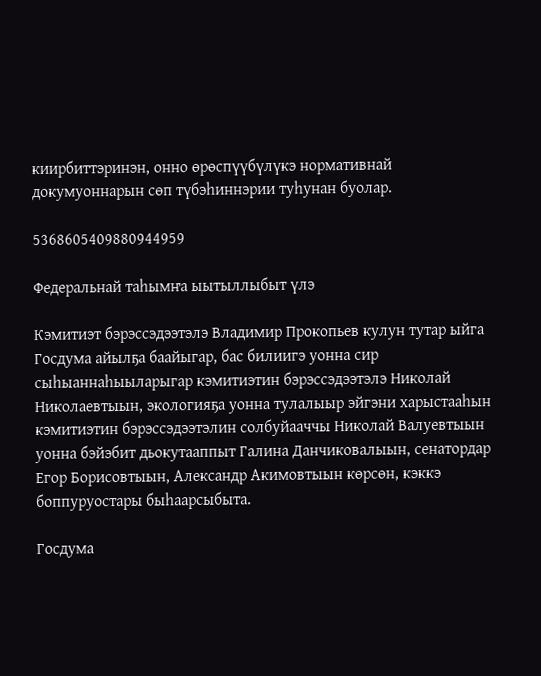киирбиттэринэн, онно өрөспүүбүлүкэ нормативнай докумуоннарын сөп түбэһиннэрии туһунан буолар.

5368605409880944959

Федеральнай таһымҥа ыытыллыбыт үлэ

Кэмитиэт бэрэссэдээтэлэ Владимир Прокопьев кулун тутар ыйга Госдума айылҕа баайыгар, бас билиигэ уонна сир сыһыаннаһыыларыгар кэмитиэтин бэрэссэдээтэлэ Николай Николаевтыын, экологияҕа уонна тулалыыр эйгэни харыстааһын кэмитиэтин бэрэссэдээтэлин солбуйааччы Николай Валуевтыын уонна бэйэбит дьокутааппыт Галина Данчиковалыын, сенатордар Егор Борисовтыын, Александр Акимовтыын көрсөн, кэккэ боппуруостары быһаарсыбыта.

Госдума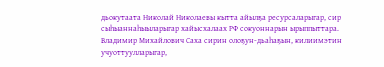дьокутаата Николай Николаевы кытта айылҕа ресурсаларыгар, сир сыһыаннаһыыларыгар хайысхалаах РФ сокуоннарын ырыппыттара. Владимир Михайлович Саха сирин олоҕун-дьаһаҕын, килиимэтин учуоттуулларыгар,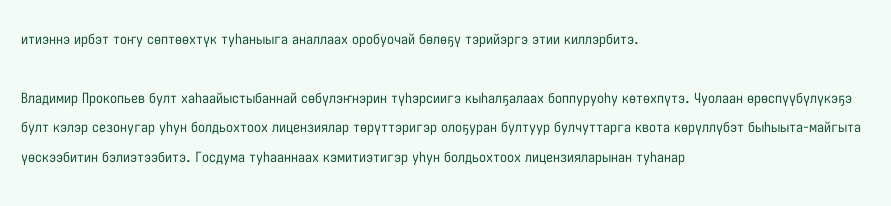итиэннэ ирбэт тоҥу сөптөөхтүк туһаныыга аналлаах оробуочай бөлөҕү тэрийэргэ этии киллэрбитэ.

Владимир Прокопьев булт хаһаайыстыбаннай сөбүлэҥнэрин түһэрсиигэ кыһалҕалаах боппуруоһу көтөхпүтэ. Чуолаан өрөспүүбүлүкэҕэ булт кэлэр сезонугар уһун болдьохтоох лицензиялар төрүттэригэр олоҕуран бултуур булчуттарга квота көрүллүбэт быһыыта-майгыта үөскээбитин бэлиэтээбитэ. Госдума туһааннаах кэмитиэтигэр уһун болдьохтоох лицензияларынан туһанар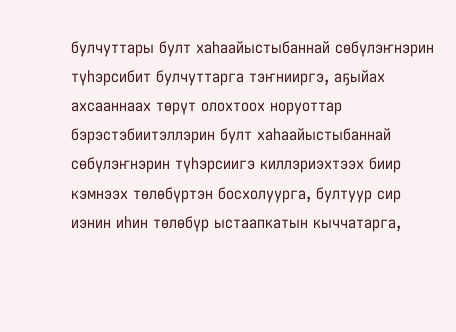булчуттары булт хаһаайыстыбаннай сөбүлэҥнэрин түһэрсибит булчуттарга тэҥнииргэ, аҕыйах ахсааннаах төрүт олохтоох норуоттар бэрэстэбиитэллэрин булт хаһаайыстыбаннай сөбүлэҥнэрин түһэрсиигэ киллэриэхтээх биир кэмнээх төлөбүртэн босхолуурга, бултуур сир иэнин иһин төлөбүр ыстаапкатын кыччатарга,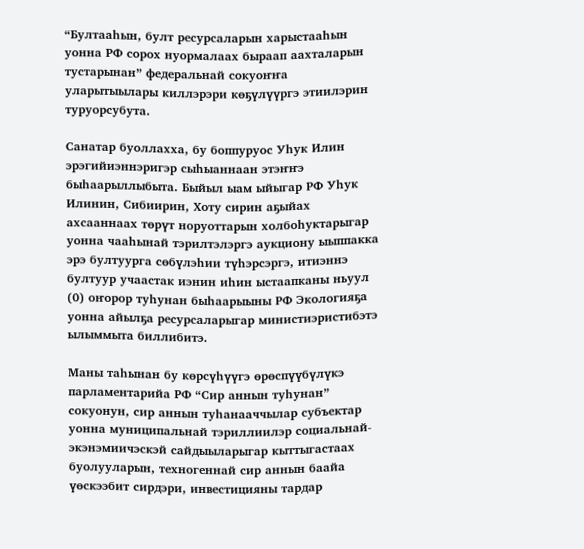“Бултааһын, булт ресурсаларын харыстааһын уонна РФ сорох нуормалаах быраап аахталарын тустарынан” федеральнай сокуоҥҥа уларытыылары киллэрэри көҕүлүүргэ этиилэрин туруорсубута.

Санатар буоллахха, бу боппуруос Уһук Илин эрэгийиэннэригэр сыһыаннаан этэҥҥэ быһаарыллыбыта. Быйыл ыам ыйыгар РФ Уһук Илинин, Сибиирин, Хоту сирин аҕыйах ахсааннаах төрүт норуоттарын холбоһуктарыгар уонна чааһынай тэрилтэлэргэ аукциону ыыппакка эрэ бултуурга сөбүлэһии түһэрсэргэ, итиэннэ бултуур учаастак иэнин иһин ыстаапканы ньуул (0) оҥорор туһунан быһаарыыны РФ Экологияҕа уонна айылҕа ресурсаларыгар министиэристибэтэ ылыммыта биллибитэ.

Маны таһынан бу көрсүһүүгэ өрөспүүбүлүкэ парламентарийа РФ “Сир аннын туһунан” сокуонун, сир аннын туһанааччылар субъектар уонна муниципальнай тэриллиилэр социальнай-экэнэмиичэскэй сайдыыларыгар кыттыгастаах буолууларын, техногеннай сир аннын баайа үөскээбит сирдэри, инвестицияны тардар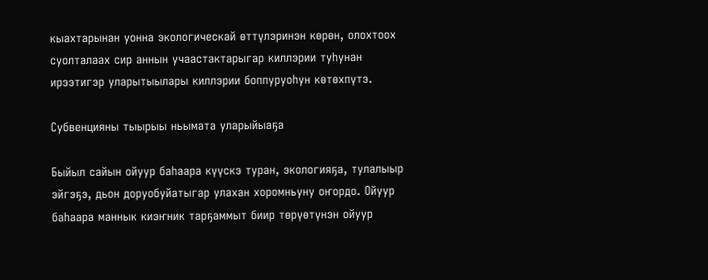кыахтарынан уонна экологическай өттүлэринэн көрөн, олохтоох суолталаах сир аннын учаастактарыгар киллэрии туһунан ирээтигэр уларытыылары киллэрии боппуруоһун көтөхпүтэ.

Субвенцияны тыырыы ньымата уларыйыаҕа

Быйыл сайын ойуур баһаара күүскэ туран, экологияҕа, тулалыыр эйгэҕэ, дьон доруобуйатыгар улахан хоромньуну оҥордо. Ойуур баһаара маннык киэҥник тарҕаммыт биир төрүөтүнэн ойуур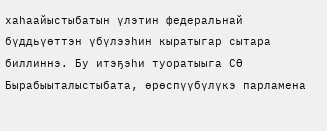хаһаайыстыбатын үлэтин федеральнай бүддьүөттэн үбүлээһин кыратыгар сытара биллиннэ. Бу итэҕэһи туоратыыга СӨ Бырабыыталыстыбата, өрөспүүбүлүкэ парламена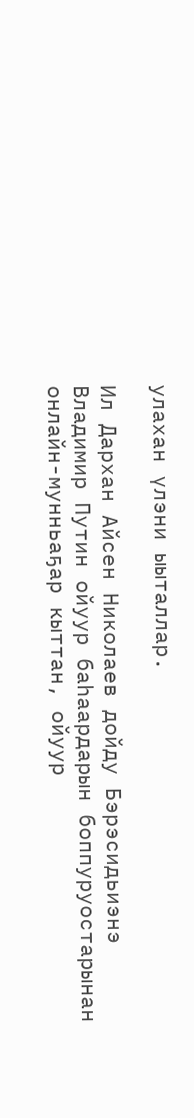улахан үлэни ыыталлар.

Ил Дархан Айсен Николаев дойду Бэрэсидьиэнэ Владимир Путин ойуур баһаардарын боппуруостарынан онлайн-мунньаҕар кыттан, ойуур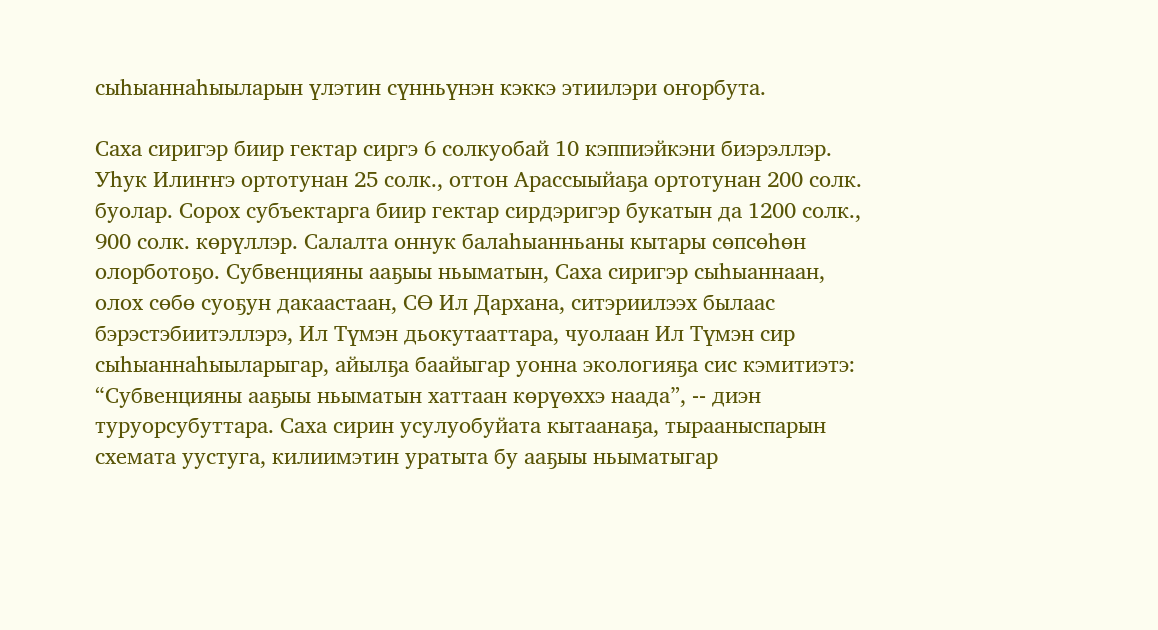сыһыаннаһыыларын үлэтин сүнньүнэн кэккэ этиилэри оҥорбута.

Саха сиригэр биир гектар сиргэ 6 солкуобай 10 кэппиэйкэни биэрэллэр. Уһук Илиҥҥэ ортотунан 25 солк., оттон Арассыыйаҕа ортотунан 200 солк. буолар. Сорох субъектарга биир гектар сирдэригэр букатын да 1200 солк., 900 солк. көрүллэр. Салалта оннук балаһыанньаны кытары сөпсөһөн олорботоҕо. Субвенцияны ааҕыы ньыматын, Саха сиригэр сыһыаннаан, олох сөбө суоҕун дакаастаан, СӨ Ил Дархана, ситэриилээх былаас бэрэстэбиитэллэрэ, Ил Түмэн дьокутааттара, чуолаан Ил Түмэн сир сыһыаннаһыыларыгар, айылҕа баайыгар уонна экологияҕа сис кэмитиэтэ: “Субвенцияны ааҕыы ньыматын хаттаан көрүөххэ наада”, -- диэн туруорсубуттара. Саха сирин усулуобуйата кытаанаҕа, тырааныспарын схемата уустуга, килиимэтин уратыта бу ааҕыы ньыматыгар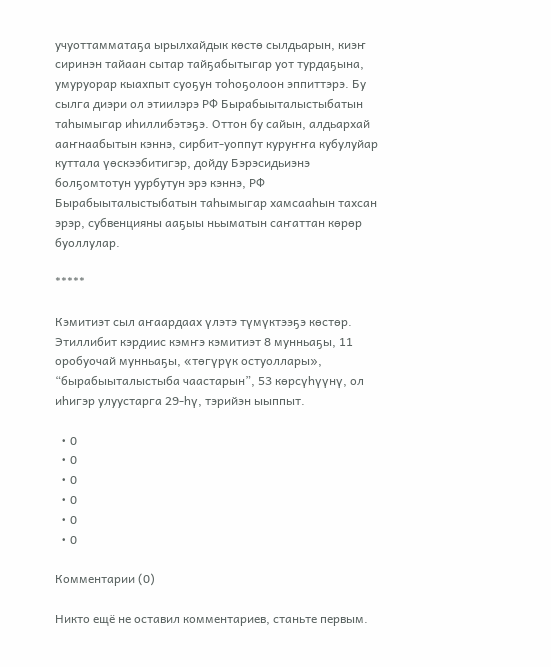учуоттамматаҕа ырылхайдык көстө сылдьарын, киэҥ сиринэн тайаан сытар тайҕабытыгар уот турдаҕына, умуруорар кыахпыт суоҕун тоһоҕолоон эппиттэрэ. Бу сылга диэри ол этиилэрэ РФ Бырабыыталыстыбатын таһымыгар иһиллибэтэҕэ. Оттон бу сайын, алдьархай ааҥнаабытын кэннэ, сирбит-уоппут куруҥҥа кубулуйар куттала үөскээбитигэр, дойду Бэрэсидьиэнэ болҕомтотун уурбутун эрэ кэннэ, РФ Бырабыыталыстыбатын таһымыгар хамсааһын тахсан эрэр, субвенцияны ааҕыы ньыматын саҥаттан көрөр буоллулар.

*****

Кэмитиэт сыл аҥаардаах үлэтэ түмүктээҕэ көстөр. Этиллибит кэрдиис кэмҥэ кэмитиэт 8 мунньаҕы, 11 оробуочай мунньаҕы, «төгүрүк остуоллары», “бырабыыталыстыба чаастарын”, 53 көрсүһүүнү, ол иһигэр улуустарга 29-һү, тэрийэн ыыппыт.

  • 0
  • 0
  • 0
  • 0
  • 0
  • 0

Комментарии (0)

Никто ещё не оставил комментариев, станьте первым.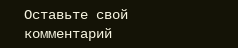Оставьте свой комментарий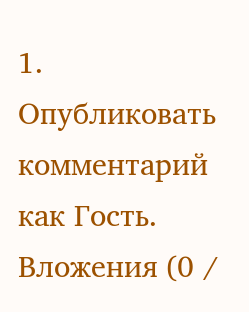1. Опубликовать комментарий как Гость.
Вложения (0 /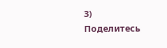3)
Поделитесь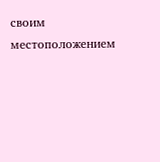своим местоположением